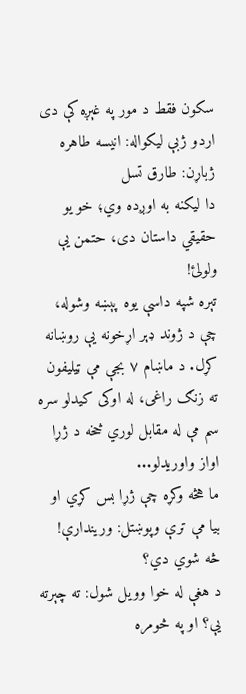سکون فقط د مور په غېږه کې دی
اردو ژبې لیکواله: انیسه طاهره
ژباړن: طارق تسل
دا لیکنه به اوږده وي؛ خو یو حقیقي داستان دی، حتمن یې ولولئ!
تېره شپه داسې یوه پېښه وشوله، چې د ژوند ډېر اړخونه یې روښانه کړل. د ماښام ۷ بجې مې ټیلیفون ته زنګ راغی، له اوکی کیدلو سره سم مې له مقابل لوري څخه د ژړا اواز واوریدلو...
ما هڅه وکړه چې ژړا بس کړي او بیا مې ترې وپوښتل: وریندارې! څه شوي دي؟
د هغې له خوا وویل شول: ته چېرته یې؟ او په څومره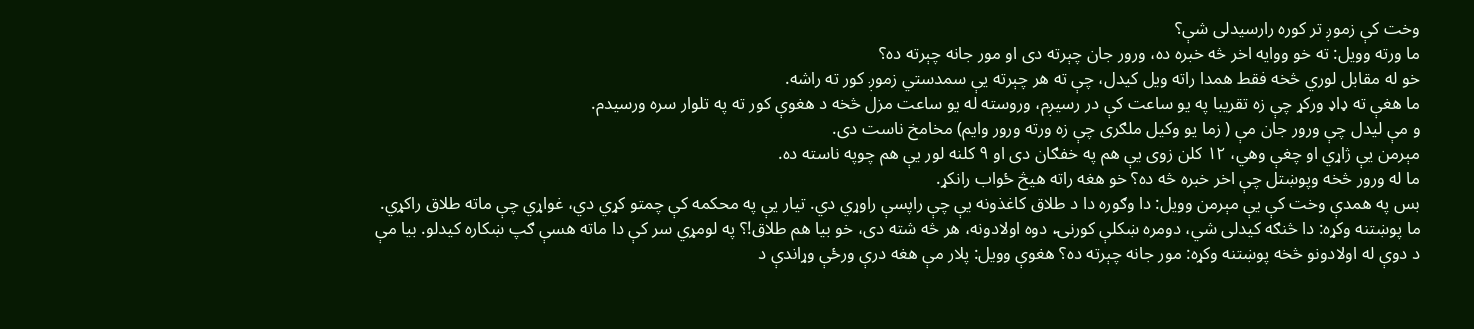وخت کې زموږ تر کوره رارسیدلی شې؟
ما ورته وویل: ته خو ووایه اخر څه خبره ده، ورور جان چېرته دی او مور جانه چېرته ده؟
خو له مقابل لوري څخه فقط همدا راته ویل کیدل، چې ته هر چېرته یې سمدستي زموږ کور ته راشه.
ما هغې ته ډاډ ورکړ چې زه تقریبا په یو ساعت کې در رسیږم، وروسته له یو ساعت مزل څخه د هغوې کور ته په تلوار سره ورسیدم.
و مې لیدل چې ورور جان مې ( زما یو وکیل ملګری چې زه ورته ورور وایم) مخامخ ناست دی.
مېرمن یې ژاړي او چغې وهي، ۱۲ کلن زوی یې هم په خفګان دی او ۹ کلنه لور یې هم چوپه ناسته ده.
ما له ورور څخه وپوښتل چې اخر خبره څه ده؟ خو هغه راته هیڅ ځواب رانکړ.
بس په همدې وخت کې یې مېرمن وویل: دا وګوره دا د طلاق کاغذونه یې چې راپسې راوړي دي. تیار یې په محکمه کې چمتو کړي دي، غواړي چې ماته طلاق راکړي.
ما پوښتنه وکړه: دا څنګه کیدلی شي، دومره ښکلې کورنۍ، دوه اولادونه، هر څه شته دی، خو بیا هم طلاق!؟ په لومړي سر کې دا ماته هسې ګپ ښکاره کیدلو. بیا مې د دوې له اولادونو څخه پوښتنه وکړه: مور جانه چېرته ده؟ هغوې وویل: پلار مې هغه درې ورځې وړاندې د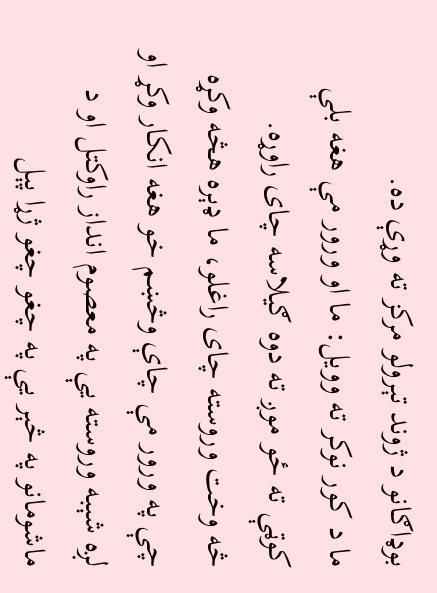بوډاګانو د ژوند تېرولو مرکز ته وړې ده.
ما د کور نوکر ته وویل: ما او ورور مې هغه بلې کوټې ته ځو موږ ته دوه ګیلاسه چای راوړه.
څه وخت وروسته چای راغلو، ما ډېره هڅه وکړه چې په ورور مې چاې وڅښم خو هغه انکار وکړ او لږه شېبه وروسته یې په معصوم انداز راوکتل او د ماشومانو په څېر یې په چغو چغو ژړا پېل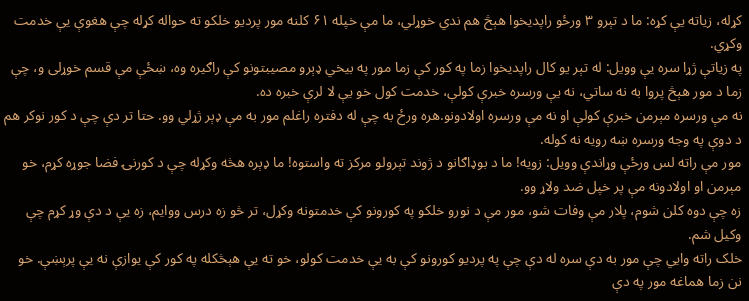کړله، زیاته یې کړه: ما د تېرو ۳ ورځو راپدیخوا هېڅ هم ندي خوړلي، ما مې خپله ۶۱ کلنه مور پردیو خلکو ته حواله کړله چې هغوې یې خدمت وکړي.
په زیاتې ژړا سره یې وویل: له تېر یو کال راپدیخوا زما په کور کې زما مور په بیخي ډېرو مصیبتونو کې راګیره وه، ښځې مې قسم خوړلی و، چې زما د مور هېڅ پروا به نه ساتي، نه یې ورسره خبرې کولې، خدمت کول خو یې لا لرې خبره ده.
نه مې ورسره مېرمن خبرې کولې او نه مې ورسره اولادونو.هره ورځ به چې له دفتره راغلم مور به مې ډېر ژړلي وو. حتا تر دې چې د کور نوکر هم د دوې په وجه ورسره ښه رویه نه کوله.
مور مې راته لس ورځې وړاندې وویل: زویه! ما د بوډاګانو د ژوند تېرولو مرکز ته واستوه! ما ډېره هڅه وکړله چې د کورنۍ فضا جوړه کړم، خو مېرمن او اولادونه مې پر خپل ضد ولاړ وو.
زه چې دوه کلن شوم، پلار مې وفات شو، مور مې د نورو خلکو په کورونو کې خدمتونه وکړل، تر څو زه درس ووایم، زه یې د دې وړ کړم چې وکیل شم.
خلک راته وایي چې مور به دې سره له دې چې په پردیو کورونو کې به یې خدمت کولو، خو ته یې هېڅکله په کور کې یوازې نه یې پرېښې. خو نن زما هماغه مور په دې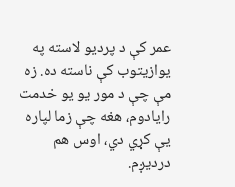عمر کې د پردیو لاسته په یوازیتوب کې ناسته ده. زه مې چې د مور یو یو خدمت رایادوم، هغه چې زما لپاره یې کړي دي، اوس هم دردیږم.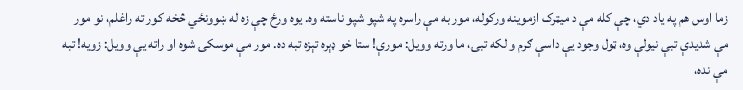زما اوس هم په یاد دي، چې کله مې د میټرک ازموینه ورکوله، مور به مې راسره په شپو شپو ناسته وه. یوه ورځ چې زه له ښوونځي څخه کور ته راغلم، نو مور مې شدیدې تبې نیولې وه، ټول وجود یې داسې ګرم و لکه تبۍ، ما ورته وویل: مورې! ستا خو ډېره تېزه تبه ده. مور مې موسکۍ شوه او راته یې وویل: زویه! تبه مې نده،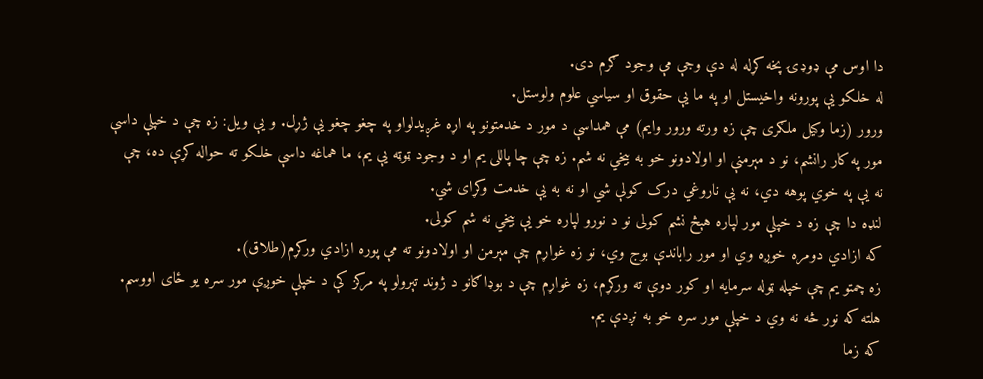دا اوس مې ډوډۍ پخه کړله له دې وجې مې وجود ګرم دی.
له خلکو یې پورونه واخیستل او په ما یې حقوق او سیاسي علوم ولوستل.
ورور (زما وکیل ملګری چې زه ورته ورور وایم) مې همداسې د مور د خدمتونو په اړه غږیدلواو په چغو چغو یې ژړل. و یې ویل: زه چې د خپلې داسې مور په کار رانشم، نو د مېرمنې او اولادونو خو به بیخي نه شم. زه چې چا پاللی یم او د وجود ټوټه یې یم، ما هماغه داسې خلکو ته حواله کړې ده، چې نه یې په خوي پوهه دي، نه یې ناروغي درک کولې شي او نه به یې خدمت وکړای شي.
لنډه دا چې زه د خپلې مور لپاره هېڅ نشم کولی نو د نورو لپاره خو یې بیخي نه شم کولی.
که ازادي دومره خوږه وي او مور راباندې بوج وي، نو زه غواړم چې مېرمن او اولادونو ته مې پوره ازادي ورکړم(طلاق).
زه چمتو یم چې خپله ټوله سرمایه او کور دوې ته ورکړم، زه غواړم چې د بوډاګانو د ژوند تېرولو په مرکز کې د خپلې خوږې مور سره یو ځای اووسم. هلته که نور څه نه وي د خپلې مور سره خو به نږدې یم.
که زما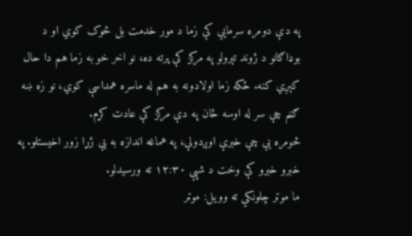په دې دومره سرمایې کې زما د مور خدمت بل څوک کوي او د بوډاګانو د ژوند تېرولو په مرکز کې پرته ده، نو اخر خو به زما هم دا حال کېږي کنه. ځکه زما اولادونه به هم له ماسره همداسې کوي، نو زه ښه ګڼم چې سر له اوسه ځان په دې مرکز کې عادت کړم.
څومره یې چې خبرې اوږدولې، په هماغه اندازه به یې ژړا زور اخیستلو. په خبرو خبرو کې وخت د شپې ۱۲:۳۰ ته ورسیدلو.
ما موټر چلونکي ته وویل: موټر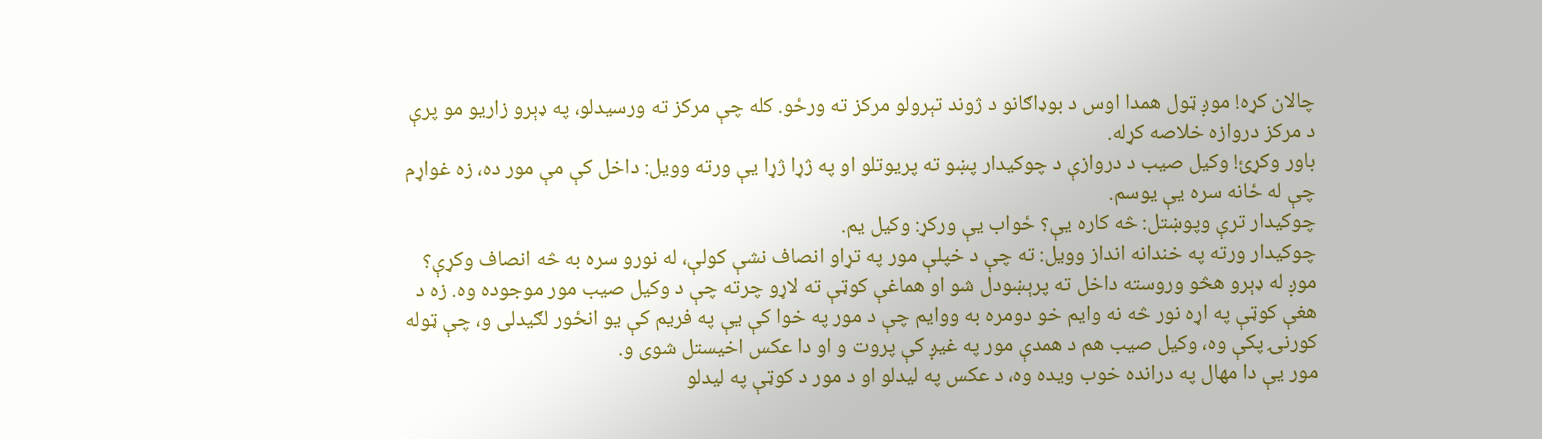چالان کړه! موږ ټول همدا اوس د بوډاګانو د ژوند تېرولو مرکز ته ورځو. کله چې مرکز ته ورسیدلو، په ډېرو زاریو مو پرې د مرکز دروازه خلاصه کړله.
باور وکړئ! وکیل صیب د دروازې د چوکیدار پښو ته پریوتلو او په ژړا ژړا یې ورته وویل: داخل کې مې مور ده، زه غواړم چې له ځانه سره یې یوسم.
چوکیدار ترې وپوښتل: څه کاره یې؟ ځواب یې ورکړ: وکیل یم.
چوکیدار ورته په خندانه انداز وویل: ته چې د خپلې مور په تړاو انصاف نشې کولې، له نورو سره به څه انصاف وکړې؟
موږ له ډېرو هڅو وروسته داخل ته پرېښودل شو او هماغې کوټې ته لاړو چرته چې د وکیل صیب مور موجوده وه. زه د هغې کوټې په اړه نور څه نه وایم خو دومره به ووایم چې د مور په خوا کې یې په فریم کې یو انځور لګیدلی و، چې ټوله کورنۍ پکې وه، وکیل صیب هم د همدې مور په غیږ کې پروت و او دا عکس اخیستل شوی و.
مور یې دا مهال په درانده خوب ویده وه، د عکس په لیدلو او د مور د کوټې په لیدلو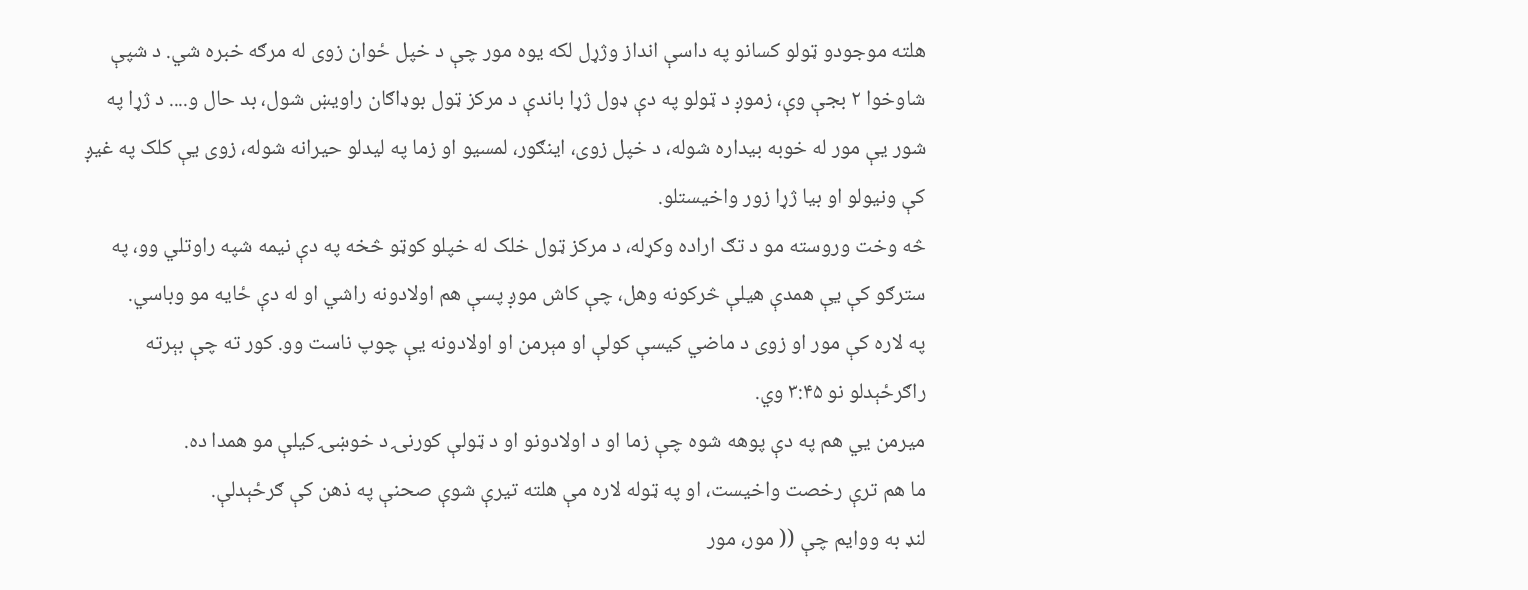هلته موجودو ټولو کسانو په داسې انداز وژړل لکه یوه مور چې د خپل ځوان زوی له مرګه خبره شي. د شپې شاوخوا ۲ بجې وې، زموږ د ټولو په دې ډول ژړا باندې د مرکز ټول بوډاګان راویښ شول، بد حال و.... د ژړا په شور یې مور له خوبه بیداره شوله، د خپل زوی، اینګور، لمسیو او زما په لیدلو حیرانه شوله، زوی یې کلک په غیږ کې ونیولو او بیا ژړا زور واخیستلو.
څه وخت وروسته مو د تګ اراده وکړله، د مرکز ټول خلک له خپلو کوټو څخه په دې نیمه شپه راوتلي وو، په سترګو کې یې همدې هیلې څرکونه وهل، چې کاش موږ پسې هم اولادونه راشي او له دې ځایه مو وباسي.
په لاره کې مور او زوی د ماضي کیسې کولې او مېرمن او اولادونه یې چوپ ناست وو. کور ته چې بېرته راګرځېدلو نو ۳:۴۵ وي.
ميرمن یي هم په دې پوهه شوه چې زما او د اولادونو او د ټولې کورنۍ د خوښۍ کیلې مو همدا ده.
ما هم ترې رخصت واخیست، او په ټوله لاره مې هلته تیرې شوې صحنې په ذهن کې ګرځېدلې.
لنډ به ووایم چې (( مور، مور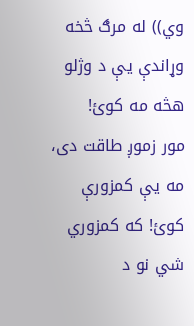وي)) له مرګ څخه وړاندې یې د وژلو هڅه مه کوئ!
مور زموږ طاقت دی، مه یې کمزورې کوئ! که کمزوري شي نو د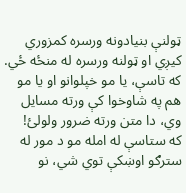ټولنې بنیادونه ورسره کمزوري کیږي او ټولنه ورسره له منځه ځي.
که تاسې، یا مو خپلوانو او یا مو هم په شاوخوا کې ورته مسایل وي، دا متن ورته ضرور ولولئ!
که ستاسې له امله مو د مور له سترګو اوښکې توي شي، نو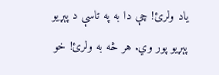یاد ولرئ! چې دا به په تاسې د پېړیو پېړیو پور وي. هر څه به ولرئ! خو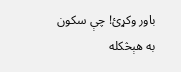باور وکړئ! چې سکون به هېڅکله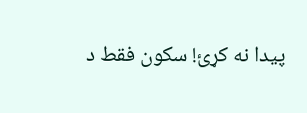پیدا نه کړئ! سکون فقط د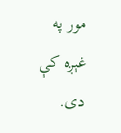مور په غېږه کې دی.